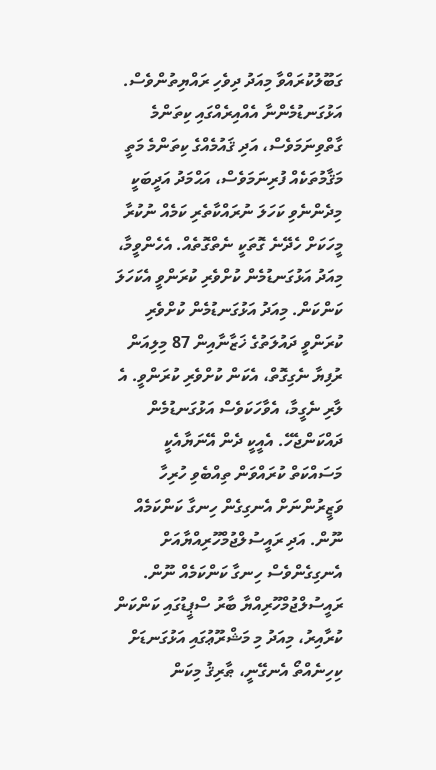ގަބޫލުކުރައްވާ މިއަދު ދިވެހި ރައްޔިތުންވެސް. އަޅުގަނޑުމެންނާ އެއްއިރެއްގައި ކިތަންމެ ގާތްވިނަމަވެސް، އަދި ޤައުމެއްގެ ކިތަންމެ މަތީ މަޤާމުތަކެއް ފުރިނަމަވެސް، އަޙްމަދު އަދީބަކީ މިދެންނެވި ކަހަލަ ނުރައްކާތެރި ކަމެއް ނުކުރާ މީހަކަށް ހެދޭނެ ގޮތަކީ ނެތްގޮތެއް. އެހެންވީމާ، މިއަދު އަޅުގަނޑުމެން ކުށްވެރި ކުރަންވީ އެކަހަލަ ކަންކަން. މިއަދު އަޅުގަނޑުމެން ކުށްވެރި ކުރަންވީ ދައުލަތުގެ ޚަޒާނާއިން 87 މިލިއަން ރުފިޔާ ނެގިގޮތް، އެކަން ކުށްވެރި ކުރަންވީ. އެ ލާރި ނެގީމާ، އެވާހަކަވެސް އަޅުގަނޑުމެން ދައްކަންޖެހޭ. އެއީކީ ދެން އޭނަޔާއެކީ މަސައްކަތް ކުރައްވަން ތިއްބެވި ހުރިހާ ވަޒީރުންނަށް އެނގިގެން ހިނގާ ކަންކަމެއް ނޫން. އަދި ރައީސުލްޖުމްހޫރިއްޔާއަށް އެނގިގެންވެސް ހިނގާ ކަންކަމެއް ނޫން. ރައީސުލްޖުމްހޫރިއްޔާ ބާރު ސްޕީޑުގައި ކަންކަން ކުރާއިރު، މިއަދު މި މަޝްރޫޢުގައި އަޅުގަނޑަށް ކިހިނެއްތޯ އެނގޭނީ، ޠާރިޤު މިކަން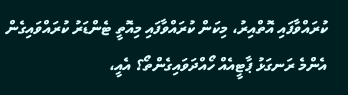ކުރައްވާފައި އޮތްއިރު، މިކަން ކުރައްވާފައި މިއޮތީ ޓެންޑަރު ކުރައްވައިގެން އެންމެ ރަނގަޅު ޕާޓީއެއް ހޯއްދަވައިގެންތޯ؟ އެއީ،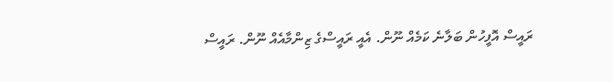ރައީސް އޮފީހުން ބަލާނެ ކަމެއް ނޫން. އެއީ ރައީސްގެ ޒިންމާއެއް ނޫން. ރައީސް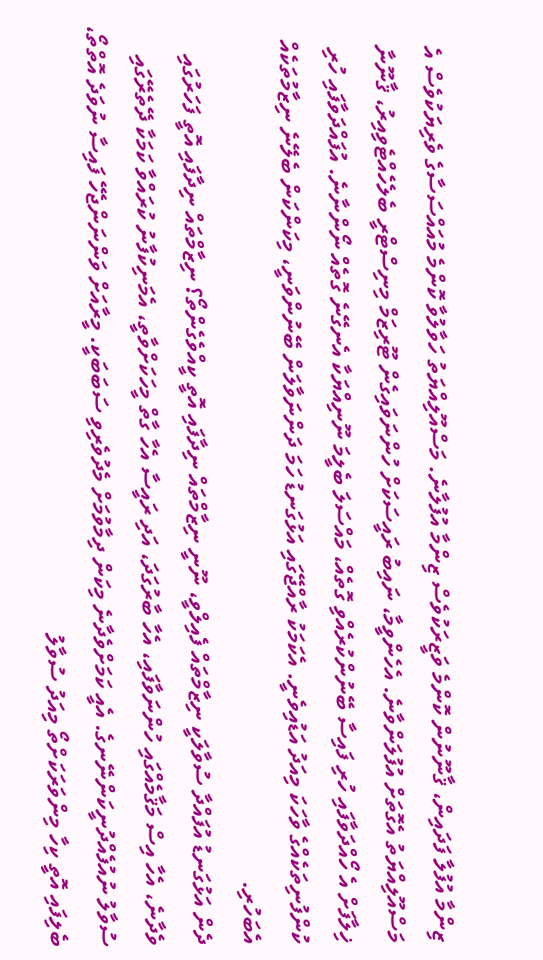ޒިންމާ އުފުލާ ފަދައިން، ޤާނޫނުން ކޮންމެ ވަޒީރަކުވެސް ޒިންމާ އުފުލާނެ. މަސްއޫލިއްޔަތު ހަވާލުވާ ކޮންމެ މުއައްސަސާގެ ވެރިޔަކުވެސް އެ މަސްއޫލިއްޔަތު އެގޮތަށް އުފުލަންވާނެ. އެހެންވީމާ، ނައިބު ރައީސަކަށް ހުންނަވައިގެން ޓޫރިޒަމް މިނިސްޓްރީ ބެލެހެއްޓެވިއިރު، ޤާނޫނާ ޚިލާފަށް އެ ހޯއްދަވާފައި ހުރި ފައިސާ ބޭނުންކުރެއްވި ގޮތެއް، މައްސަލަ ބެލީމަ ނޫނިއްޔަކާ އެނގޭނެ ގޮތެއް ނޯންނާނެ. އުފައްދަވާފައި ހުރި ކުންފުނިތަކެއްގެ ވާހަކަ މިއަދު އަޑުއިވެނީ. އެކަމަކު ރާއްޖޭގައި އަޅުގަނޑު ހަމަ ދަންނަވާލަން ބޭނުންވަނީ، މިކަންކަން ބެލޭނެ ނިޒާމުތަކެއް އެބަހުރި.
ދެން އަޅުގަނޑު އުފައްދާ ސުވާލަކީ ނިޒާމްތައް ފެއިލްވީ، ނޫނީ ނިޒާމްތައް ނިދާފައި އޮތީ ކީއްވެގެންތޯ؟ ނިޒާމްތައް ނިދާފައި އޮތީ ފަހަރުގައި ވެދާނެ، އެހާ އިސް މަޤާމެއްގައި ހުންނަވާފައި، އެހާ ބާރުގަދަ، އަދި ރައީސާ އެހާ ގާތް މީހަކަށްވާތީ، އެމަނިކުފާނު ކުރައްވާ ކަމަކާ ދޭތެރޭގައި ސުވާލު ނުއުފެއްދުނީކަންނޭނގެ. އެއީ ކަމަށްވެދާނެ މިކަން ދިމާވުމަށް މެދުވެރިވި ސަބަބަކީ. މީރާއަށް ވަންނަންޖެހޭ ފައިސާ ނުވަދެ އޮތްތޯ، ބެލިފައި އޮތީ ކިހާ މިންވަރަކަށްތޯ މިއަދު ސުވާލު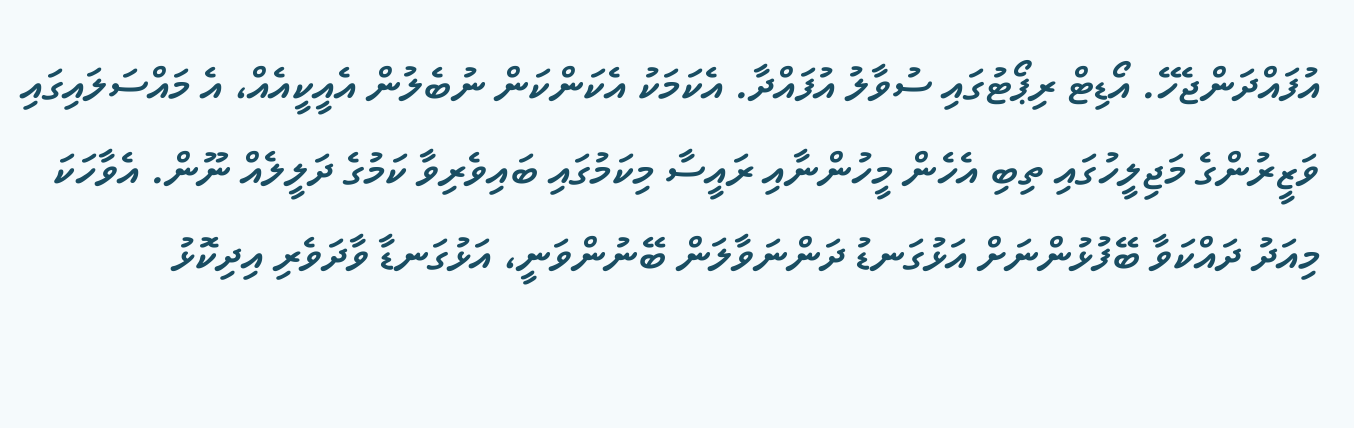އުފައްދަންޖެހޭ. އޯޑިޓް ރިޕޯޓުގައި ސުވާލު އުފައްދާ. އެކަމަކު އެކަންކަން ނުބެލުން އެއީކީއެއް، އެ މައްސަލައިގައި ވަޒީރުންގެ މަޖިލީހުގައި ތިބި އެހެން މީހުންނާއި ރައީސާ މިކަމުގައި ބައިވެރިވާ ކަމުގެ ދަލީލެއް ނޫން. އެވާހަކަ މިއަދު ދައްކަވާ ބޭފުޅުންނަށް އަޅުގަނޑު ދަންނަވާލަން ބޭނުންވަނީ، އަޅުގަނޑާ ވާދަވެރި އިދިކޮޅު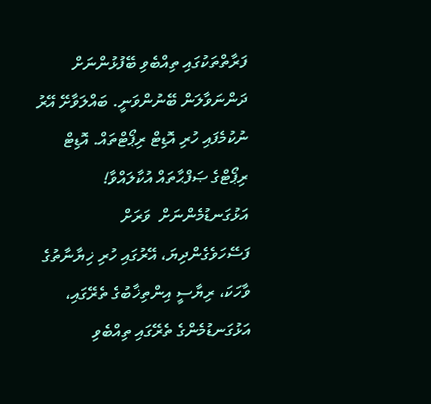ފަރާތްތަކުގައި ތިއްބެވި ބޭފުޅުންނަށް ދަންނަވާލަން ބޭނުންވަނީ. ބައްލަވާށޭ އޭރު ނުކުމެފައި ހުރި އޮޑިޓް ރިޕޯޓްތައް. އޮޑިޓް ރިޕޯޓްގެ ޞަފްޙާތައް އުކާލައްވާ! އަޅުގަނޑުމެންނަށް  ވަރަށް ފަސޭހަވެގެންދިޔަ، އޭރުގައި ހުރި ޚިޔާނާތުގެ ވާހަކަ، ރިޔާސީ އިންތިޚާބުގެ ތެރޭގައި، އަޅުގަނޑުމެންގެ ތެރޭގައި ތިއްބެވި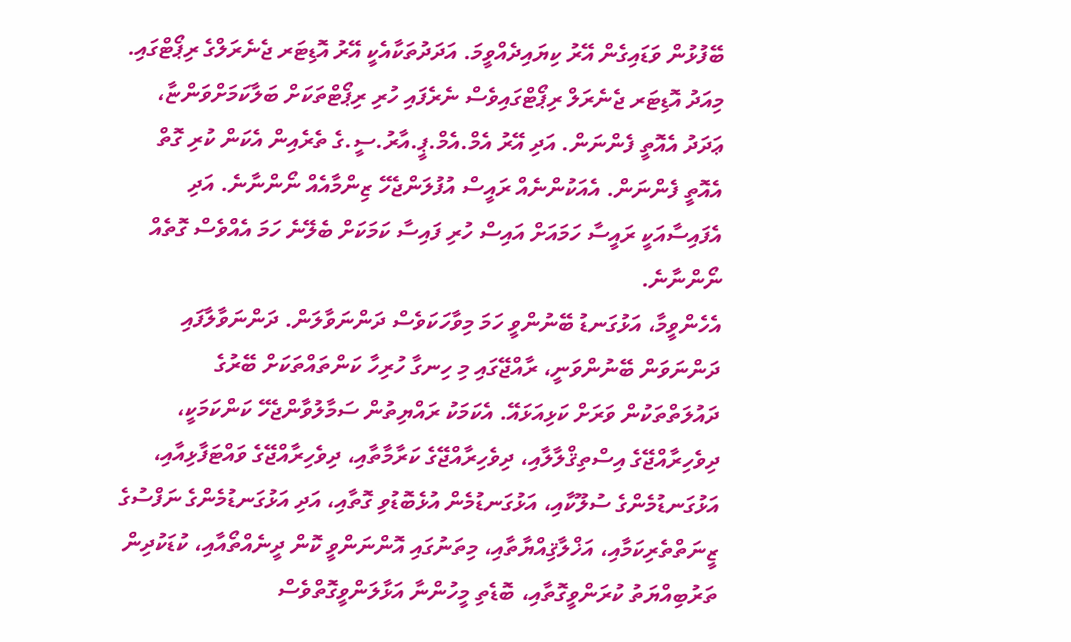ބޭފުޅުން ވަޑައިގެން އޭރު ކިޔައިދެއްވީމަ. އަދަދުތަކާއެކީ އޭރު އޮޑިޓަރ ޖެނެރަލްގެ ރިޕޯޓްގައި. މިއަދު އޮޑިޓަރ ޖެނެރަލް ރިޕޯޓްގައިވެސް ނެރެފައި ހުރި ރިޕޯޓްތަކަށް ބަލާކަމަށްވަންޏާ، ޢަދަދު އެއޮތީ ފެންނަން. އަދި އޭރު އެމް.އެމް.ޕީ.އާރު.ސީ.ގެ ތެރެއިން އެކަން ކުރި ގޮތް އެއޮތީ ފެންނަން. އެއަކުންނެއް ރައީސް އުފުލަންޖެހޭ ޒިންމާއެއް ނޯންނާނެ. އަދި އެފައިސާއަކީ ރައީސާ ހަމައަށް އައިސް ހުރި ފައިސާ ކަމަކަށް ބެލޭނެ ހަމަ އެއްވެސް ގޮތެއް ނޯންނާނެ.
އެހެންވީމާ، އަޅުގަނޑު ބޭނުންވީ ހަމަ މިވާހަކަވެސް ދަންނަވާލަން. ދަންނަވާލާފައި ދަންނަވަން ބޭނުންވަނީ، ރާއްޖޭގައި މި ހިނގާ ހުރިހާ ކަންތައްތަކަށް ބޭރުގެ ދައުލަތްތަކުން ވަރަށް ކަޅިއަޅައޭ. އެކަމަކު ރައްޔިތުން ސަމާލުވާންޖެހޭ ކަންކަމަކީ، ދިވެހިރާއްޖޭގެ އިސްތިޤްލާލާއި، ދިވެހިރާއްޖޭގެ ކަރާމާތާއި، ދިވެހިރާއްޖޭގެ ވައްޓަފާޅިއާއި، އަޅުގަނޑުމެންގެ ސުލޫކާއި، އަޅުގަނޑުމެން އުޅެބޮޑުވި ގޮތާއި، އަދި އަޅުގަނޑުމެންގެ ނަފްސުގެ ޒީނަތްތެރިކަމާއި، އަޚްލާޤިއްޔާތާއި، މިތަނުގައި އޮންނަންވީ ކޮން ދީނެއްތޯއާއި، ކުޑަކުދިން ތަރުބިއްޔަތު ކުރަންވީގޮތާއި، ބޮޑެތި މީހުންނާ އަޅާލަންވީގޮތްވެސް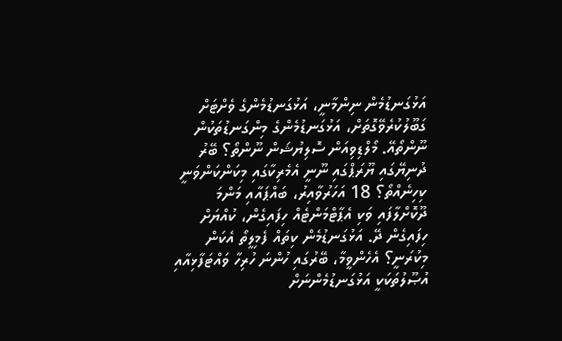އަޅުގަނޑުމެން ނިންމާނީ، އަޅުގަނޑުމެންގެ ވެށްޓަށް ގަބޫލުކުރެވޭގޮތަށް، އަޅުގަނޑުމެންގެ މިންގަނޑުތަކުން ނޫންތޯއޭ. މޯލްޑިވިއަން ސޮލިޔުޝަން ނޫންތޯ؟ ބޭރު ދުނިޔޭގައި ޔޫރަޕްގައި ނޫނީ އެމެރިކާގައި މިކަންކަންވަނީ ކިހިނެއްތޯ؟ 18 އަހަރުވާއިރު، ބައްޕައާއި މަންމަ ދޫކޮށްލާފައި ވަކި އެޕާޓްމަންޓެއް ހިފައިގެން، ކުއްޔަށް ހިފައިގެން ދޭ. އަޅުގަނޑުމެން ކިތައް ފެމިލީތޯ އެކަން މިކުރަނީ؟ އެހެންވީމާ، ބޭރުގައި ހުންނަ ހުރިހާ ވައްޓަފާޅިއާއި އުޞޫލުތަކަކީ އަޅުގަނޑުމެންނަށް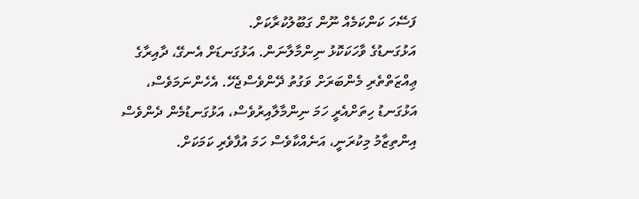ފަސޭހަ ކަންކަމެއް ނޫން ގަބޫލުކުރާކަށް.
އަޅުގަނޑުގެ ވާހަކަކޮޅު ނިންމާލާނަން. އަޅުގަނޑަށް އެނގޭ، ދާއިރާގެ ޢިއްޒަތްތެރި މެންބަރަށް ވަގުތު ދޭންވެސްޖެހޭ. އެހެންނަމަވެސް، އަޅުގަނޑު ހިތަށްއެރީ ހަމަ ނިންމާލާއިރުވެސް، އަޅުގަނޑުމެން ދެންވެސް އިންތިޒާމު މިކުރަނީ، އަނެއްކާވެސް ހަމަ އުފާވެރި ކަމަކަށް.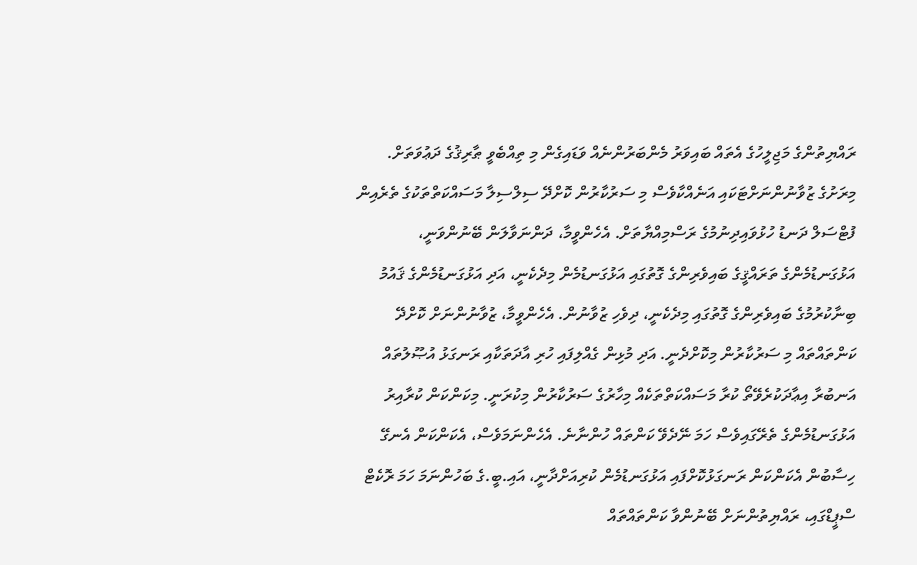ރައްޔިތުންގެ މަޖިލީހުގެ އެތައް ބައިވަރު މެންބަރުންނެއް ވަޑައިގެން މި ތިއްބެވީ ޠާރިޤުގެ ދަޢުވަތަށް. މިރަށުގެ ޒުވާނުންނަށްޓަކައި އަނެއްކާވެސް މި ސަރުކާރުން ކޮށްދޭ ސިލްސިލާ މަސައްކަތްތަކުގެ ތެރެއިން ފުޓްސަލް ދަނޑު ހުޅުވައިދިނުމުގެ ރަސްމިއްޔާތަށް. އެހެންވީމާ، ދަންނަވާލަން ބޭނުންވަނީ، އަޅުގަނޑުމެންގެ ތަރައްޤީގެ ބައިވެރިންގެ ގޮތުގައި އަޅުގަނޑުމެން މިދެކެނީ، އަދި އަޅުގަނޑުމެންގެ ޤައުމު ބިނާކުރުމުގެ ބައިވެރިންގެ ގޮތުގައި މިދެކެނީ، ދިވެހި ޒުވާނުން. އެހެންވީމާ، ޒުވާނުންނަށް ކޮށްދޭ ކަންތައްތައް މި ސަރުކާރުން މިކޮށްދެނީ. އަދި މުޅިން ގެއްލިފައި ހުރި އާދަތަކާއި ރަނގަޅު އުޞޫލުތައް އަނބުރާ އިޢާދަކުރެވޭތޯ ކުރާ މަސައްކަތްތަކެއް މިހާރުގެ ސަރުކާރުން މިކުރަނީ. މިކަންކަން ކުރާއިރު އަޅުގަނޑުމެންގެ ތެރޭގައިވެސް ހަމަ ނޭދެވޭ ކަންތައް ހުންނާނެ. އެހެންނަމަވެސް، އެކަންކަން އެނގޭ ހިސާބުން އެކަންކަން ރަނގަޅުކޮށްފައި އަޅުގަނޑުމެން ކުރިއަށްދާނީ، އައި.ބީ.ގެ ބަހުންނަމަ ހަމަ ރޮކެޓް ސްޕީޑްގައި، ރައްޔިތުންނަށް ބޭނުންވާ ކަންތައްތައް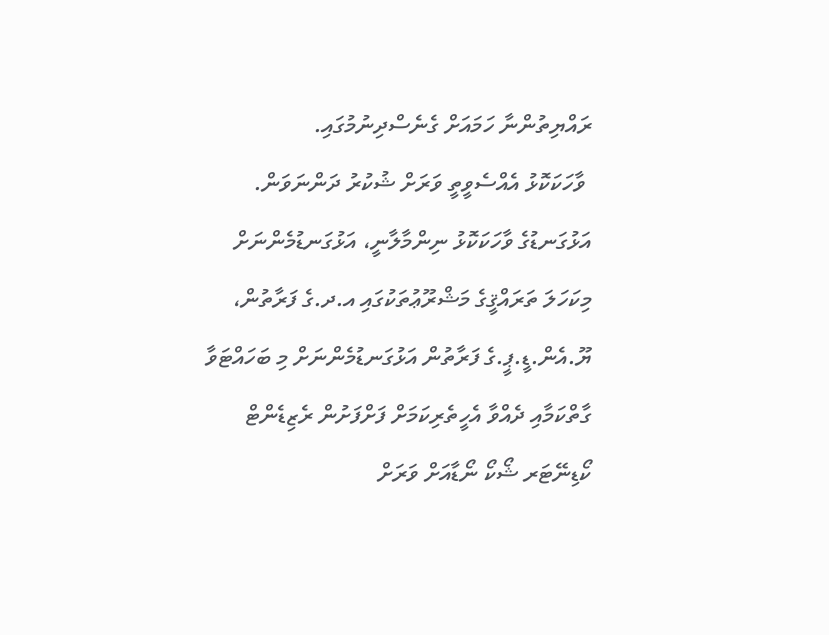ރައްޔިތުންނާ ހަމައަށް ގެނެސްދިނުމުގައި.
 ވާހަކަކޮޅު އެއްސެވީތީ ވަރަށް ޝުކުރު ދަންނަވަން. އަޅުގަނޑުގެ ވާހަކަކޮޅު ނިންމާލާނީ، އަޅުގަނޑުމެންނަށް މިކަހަލަ ތަރައްޤީގެ މަޝްރޫޢުތަކުގައި އ.ދ.ގެ ފަރާތުން، ޔޫ.އެން.ޑީ.ޕީ.ގެ ފަރާތުން އަޅުގަނޑުމެންނަށް މި ބަހައްޓަވާ ގާތްކަމާއި ދެއްވާ އެހީތެރިކަމަށް ފަށްފަށުން ރެޒިޑެންޓް ކޯޑިނޭޓަރ ޝޯކޯ ނޯޑާއަށް ވަރަށް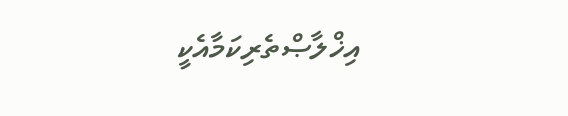އިޚްލާޞްތެރިކަމާއެކީ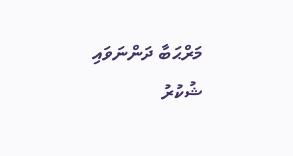މަރްޙަބާ ދަންނަވައި ޝުކުރު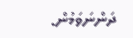ދަންނަވަމުން.